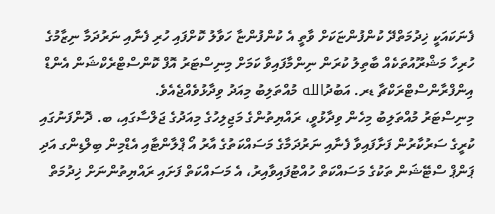ފެނަކައަކީ ޚިދުމަތްދޭ ކުންފުންޏަކަށް ވާތީ އެ ކުންފުންޏާ ހަވާލު ކޮށްފައި ހުރި ފެނާއި ނަރުދަމާ ނިޒާމުގެ ހުރިހާ މަޝްރޫއުތަކެއް ބާތިލު ކުރަން ނިންމާފައިވާ ކަމަށް މިނިސްޓަރު އޮފް ކޮންސްޓްރެކްޝަން އެންޑް އިންފްރާންސްޓްރަކްޗާ ޑރ. އަބުދުالله މުއްތަލިބު މިއަދު ވިދާޅުވެއްޖެއެވެ.
މިނިސްޓަރު މުއްތަލިބު މިހެން ވިދާޅުވީ، ރައްޔިތުންގެ މަޖިލިހުގެ މިއަދުގެ ޖަލްސާގައި، ބ. ދޮންފަނުގައި ކުރީގެ ސަރުކާރުން ފަށާފައިވާ ފެނާއި ނަރުދަމާގެ މަސައްކަތުގެ އާރު އޯ ޕްލާންޓާއި އެޑްމިން ބިލްޑިންގ އަދި ޕަންޕް ސްޓޭޝަން ތަކުގެ މަސައްކަތް ހުއްޓުފައިވާއިރު، އެ މަސައްކަތް ފަށައި ރައްޔިތުންނަށް ޚިދުމަތް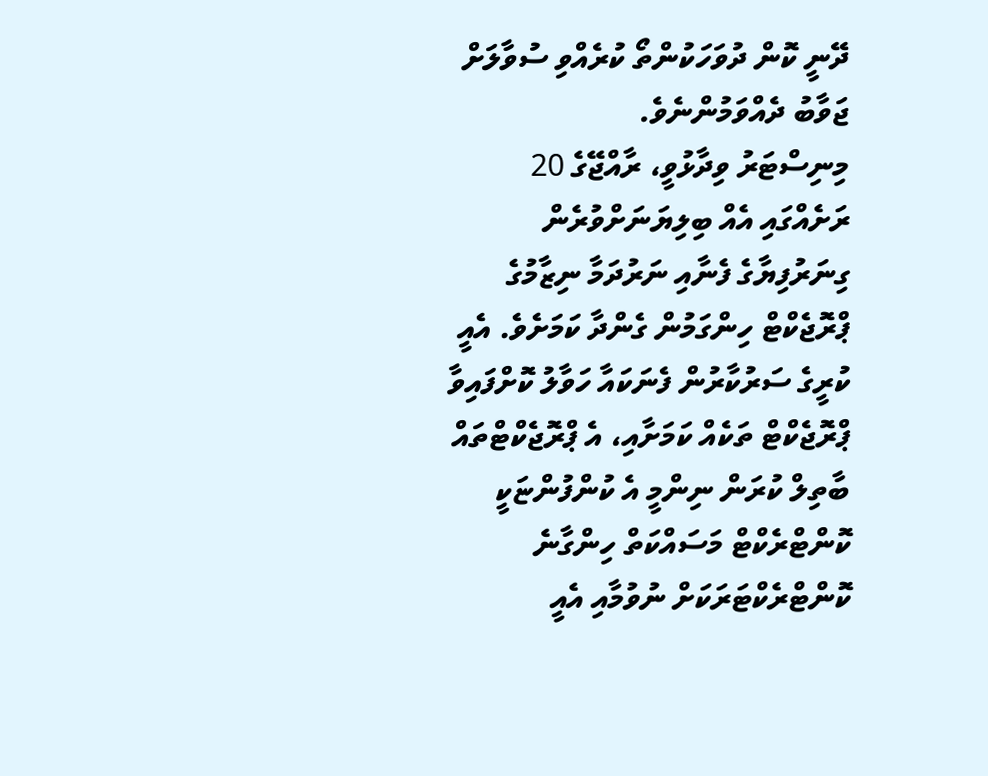ދޭނީ ކޮން ދުވަހަކުންތޯ ކުރެއްވި ސުވާލަށް ޖަވާބު ދެއްވަމުންނެވެ.
މިނިސްޓަރު ވިދާޅުވީ، ރާއްޖޭގެ 20 ރަށެއްގައި އެއް ބިލިޔަނަށްވުރެން ގިނަރުފިޔާގެ ފެނާއި ނަރުދަމާ ނިޒާމުގެ ޕްރޮޖެކްޓް ހިންގަމުން ގެންދާ ކަމަށެވެ. އެއީ ކުރީގެ ސަރުކާރުން ފެނަކައާ ހަވާލު ކޮށްފައިވާ ޕްރޮޖެކްޓް ތަކެއް ކަމަށާއި، އެ ޕްރޮޖެކްޓްތައް ބާތިލް ކުރަން ނިންމީ އެ ކުންފުންޏަކީ ކޮންޓްރެކްޓް މަސައްކަތް ހިންގާނެ ކޮންޓްރެކްޓަރަކަށް ނުވުމާއި އެއީ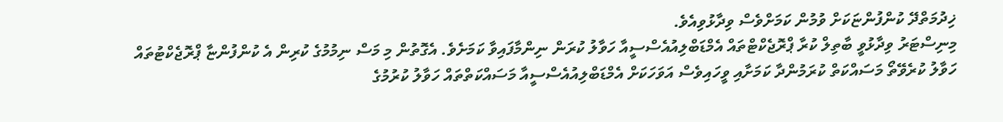ޚިދުމަތްދޭ ކުންފުންޏަކަށް ވުމުން ކަމަށްވެސް ވިދާޅުވިއެވެ.
މިނިސްޓަރު ވިދާޅުވީ ބާތިލް ކުރާ ޕްރޮޖެކްޓްތައް އެމްޑަބްލިއުއެސްސީއާ ހަވާލު ކުރަން ނިންމާފައިވާ ކަމަށެވެ. އެގޮތުން މި މަސް ނިމުމުގެ ކުރިން އެ ކުންފުންޏާ ޕްރޮޖެކްޓުތައް ހަވާލު ކުރެވޭތޯ މަސައްކަތް ކުރަމުންދާ ކަމަށާއި ވީހައިވެސް އަވަހަކަށް އެމްޑަބްލިއުއެސްސީއާ މަސައްކަތްތައް ހަވާލު ކުރުމުގެ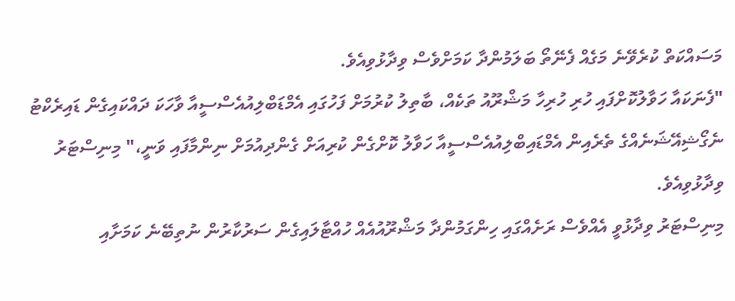މަސައްކަތް ކުރެވޭނެ މަގެއް ފެނޭތޯ ބަލަމުންދާ ކަމަށްވެސް ވިދާޅުވިއެވެ.
"ފެނަކައާ ހަވާލުކޮށްފައި ހުރި ހުރިހާ މަޝްރޫއު ތަކެއް، ބާތިލު ކުރުމަށް ފަހުގައި އެމްޑަބްލިއުއެސްސީއާ ވާހަކަ ދައްކައިގެން ޑައިރެކްޓު ނެގޯޝިއޭޝަނެއްގެ ތެރެއިން އެމްޑައިބްލިއުއެސްސީއާ ހަވާލު ކޮށްގެން ކުރިއަށް ގެންދިއުމަށް ނިންމާފައި ވަނީ،" މިނިސްޓަރު ވިދާޅުވިއެވެ.
މިނިސްޓަރު ވިދާޅުވީ އެއްވެސް ރަށެއްގައި ހިންގަމުންދާ މަޝްރޫއުއެއް ހުއްޓާލައިގެން ސަރުކާރުން ނުތިބޭނެ ކަމަށާއި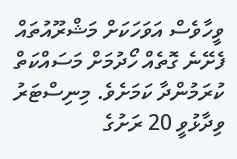ވީހާވެސް އަވަހަކަށް މަޝްރޫއުތައް ފެށޭނެ ގޮތެއް ހޯދުމަށް މަސައްކަތް ކުރަމުންދާ ކަމަށެވެ. މިނިސްޓަރު ވިދާޅުވީ 20 ރަށުގެ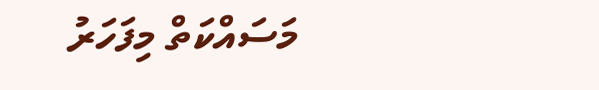މަސައްކަތް މިފަހަރު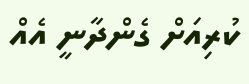ކުރިއަށް ގެންދާނީ އެއް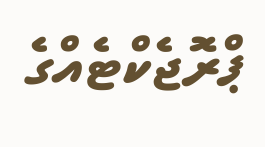ޕްރޮޖެކްޓެއްގެ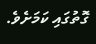ގޮތުގައި ކަމަށެވެ.